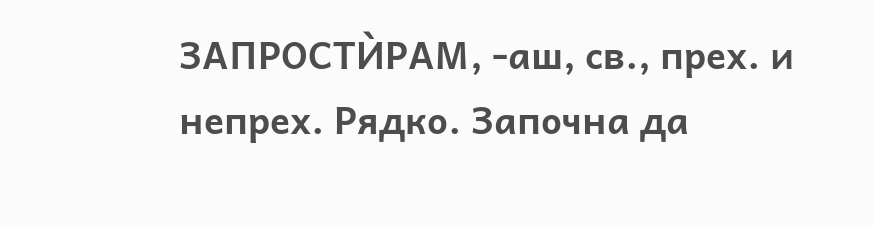ЗАПРОСТЍРАМ, -аш, св., прех. и непрех. Рядко. Започна да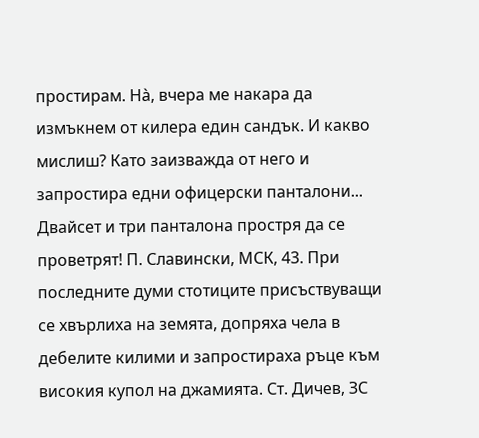простирам. Нà, вчера ме накара да измъкнем от килера един сандък. И какво мислиш? Като заизважда от него и запростира едни офицерски панталони... Двайсет и три панталона простря да се проветрят! П. Славински, МСК, 43. При последните думи стотиците присъствуващи се хвърлиха на земята, допряха чела в дебелите килими и запростираха ръце към високия купол на джамията. Ст. Дичев, ЗС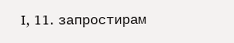I, 11. запростирам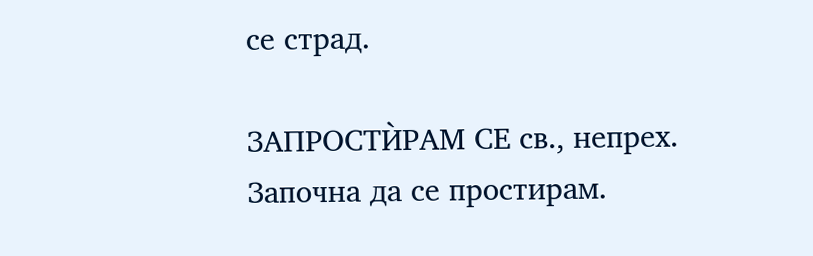се страд.

ЗАПРОСТЍРАМ СЕ св., непрех. Започна да се простирам.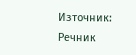Източник: Речник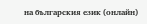на българския език (онлайн)